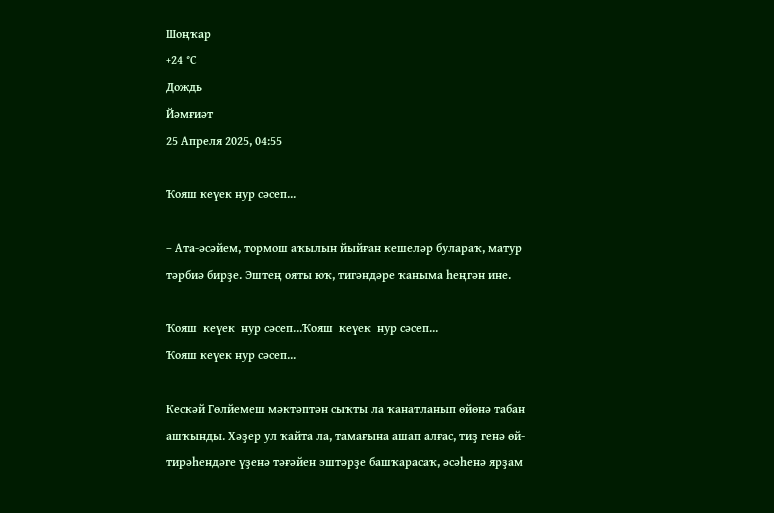Шоңҡар
+24 °С
Дождь
Йәмғиәт
25 Апреля 2025, 04:55

Ҡояш кеүек нур сәсеп...

– Ата-әсәйем, тормош аҡылын йыйған кешеләр булараҡ, матур тәрбиә бирҙе. Эштең ояты юҡ, тигәндәре ҡаныма һеңгән ине.

Ҡояш  кеүек  нур сәсеп...Ҡояш  кеүек  нур сәсеп...
Ҡояш кеүек нур сәсеп...

Кескәй Гөлйемеш мәктәптән сыҡты ла ҡанатланып өйөнә табан ашҡынды. Хәҙер ул ҡайта ла, тамағына ашап алғас, тиҙ генә өй-тирәһендәге үҙенә тәғәйен эштәрҙе башҡарасаҡ, әсәһенә ярҙам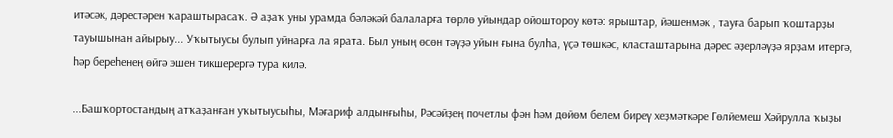итәсәк, дәрестәрен ҡараштырасаҡ. Ә аҙаҡ уны урамда бәләкәй балаларға төрлө уйындар ойоштороу көтә: ярыштар, йәшенмәк , тауға барып ҡоштарҙы тауышынан айырыу... Уҡытыусы булып уйнарға ла ярата. Был уның өсөн тәүҙә уйын ғына булһа, үҫә төшкәс, класташтарына дәрес әҙерләүҙә ярҙам итергә, һәр береһенең өйгә эшен тикшерергә тура килә.

...Башҡортостандың атҡаҙанған уҡытыусыһы, Мәғариф алдынғыһы, Рәсәйҙең почетлы фән һәм дөйөм белем биреү хеҙмәткәре Гөлйемеш Хәйрулла ҡыҙы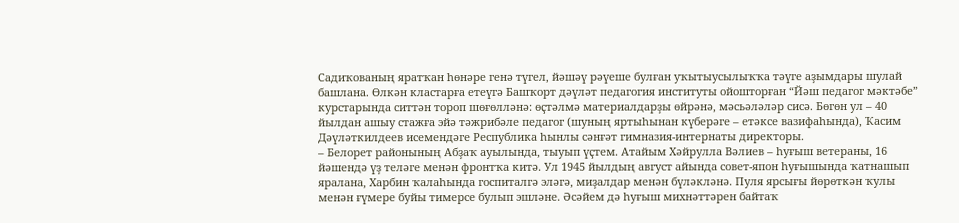Садиҡованың яратҡан һөнәре генә түгел, йәшәү рәүеше булған уҡытыусылыҡҡа тәүге аҙымдары шулай башлана. Өлкән кластарға етеүгә Башҡорт дәүләт педагогия институты ойошторған “Йәш педагог мәктәбе” курстарында ситтән тороп шөғөлләнә: өҫтәлмә материалдарҙы өйрәнә, мәсьәләләр сисә. Бөгөн ул – 40 йылдан ашыу стажға эйә тәжрибәле педагог (шуның яртыһынан күберәге – етәксе вазифаһында), Ҡасим Дәүләткилдеев исемендәге Республика һынлы сәнғәт гимназия-интернаты директоры.
– Белорет районының Абҙаҡ ауылында, тыуып үҫтем. Атайым Хәйрулла Вәлиев – һуғыш ветераны, 16 йәшендә үҙ теләге менән фронтҡа китә. Ул 1945 йылдың август айында совет-япон һуғышында ҡатнашып яралана, Харбин ҡалаһында госпиталгә эләгә, миҙалдар менән бүләкләнә. Пуля ярсығы йөрөткән ҡулы менән ғүмере буйы тимерсе булып эшләне. Әсәйем дә һуғыш михнәттәрен байтаҡ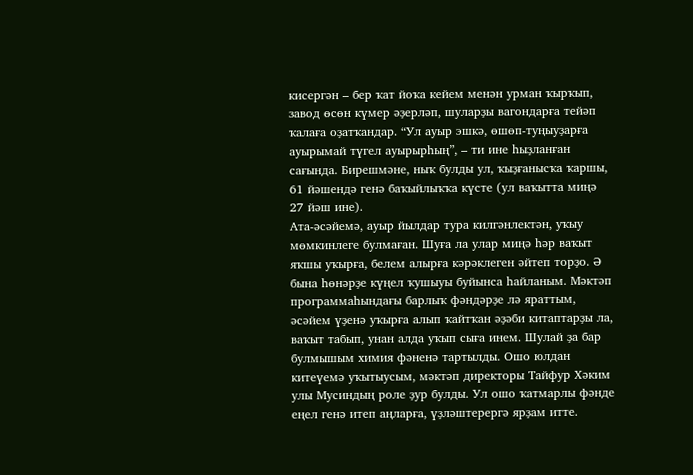кисергән – бер ҡат йоҡа кейем менән урман ҡырҡып, завод өсөн күмер әҙерләп, шуларҙы вагондарға тейәп ҡалаға оҙатҡандар. “Ул ауыр эшкә, өшөп-туңыуҙарға ауырымай түгел ауырырһың”, – ти ине һыҙланған сағында. Бирешмәне, ныҡ булды ул, ҡыҙғанысҡа ҡаршы, 61 йәшендә генә баҡыйлыҡҡа күсте (ул ваҡытта миңә 27 йәш ине).
Ата-әсәйемә, ауыр йылдар тура килгәнлектән, уҡыу мөмкинлеге булмаған. Шуға ла улар миңә һәр ваҡыт яҡшы уҡырға, белем алырға кәрәклеген әйтеп торҙо. Ә бына һөнәрҙе күңел ҡушыуы буйынса һайланым. Мәктәп программаһындағы барлыҡ фәндәрҙе лә яраттым, әсәйем үҙенә уҡырға алып ҡайтҡан әҙәби китаптарҙы ла, ваҡыт табып, унан алда уҡып сыға инем. Шулай ҙа бар булмышым химия фәненә тартылды. Ошо юлдан китеүемә уҡытыусым, мәктәп директоры Тайфур Хәким улы Мусиндың роле ҙур булды. Ул ошо ҡатмарлы фәнде еңел генә итеп аңларға, үҙләштерергә ярҙам итте.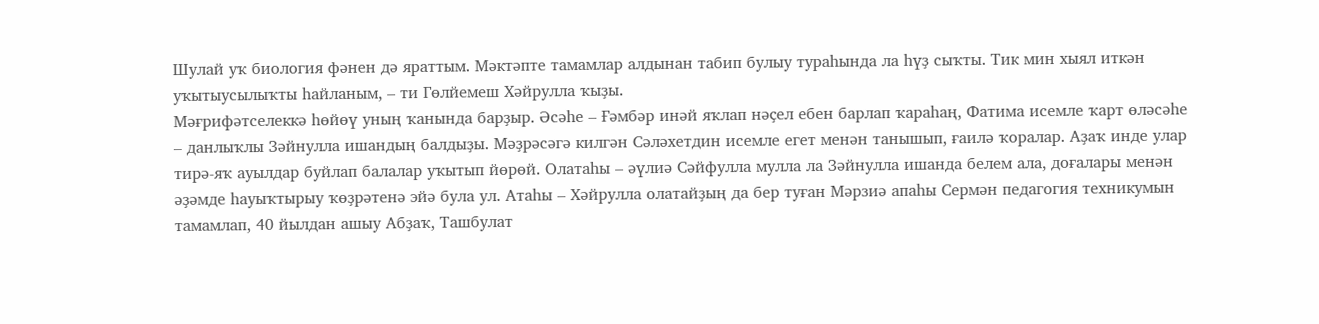Шулай уҡ биология фәнен дә яраттым. Мәктәпте тамамлар алдынан табип булыу тураһында ла һүҙ сыҡты. Тик мин хыял иткән уҡытыусылыҡты һайланым, – ти Гөлйемеш Хәйрулла ҡыҙы.
Мәғрифәтселеккә һөйөү уның ҡанында барҙыр. Әсәһе – Ғәмбәр инәй яҡлап нәҫел ебен барлап ҡараһаң, Фатима исемле ҡарт өләсәһе – данлыҡлы Зәйнулла ишандың балдыҙы. Мәҙрәсәгә килгән Сәләхетдин исемле егет менән танышып, ғаилә ҡоралар. Аҙаҡ инде улар тирә-яҡ ауылдар буйлап балалар уҡытып йөрөй. Олатаһы – әүлиә Сәйфулла мулла ла Зәйнулла ишанда белем ала, доғалары менән әҙәмде һауыҡтырыу ҡөҙрәтенә эйә була ул. Атаһы – Хәйрулла олатайҙың да бер туған Мәрзиә апаһы Сермән педагогия техникумын тамамлап, 40 йылдан ашыу Абҙаҡ, Ташбулат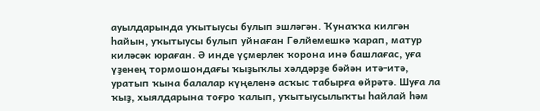ауылдарында уҡытыусы булып эшләгән. Ҡунаҡҡа килгән һайын, уҡытыусы булып уйнаған Гөлйемешкә ҡарап, матур киләсәк юраған. Ә инде үҫмерлек ҡорона инә башлағас, уға үҙенең тормошондағы ҡыҙыҡлы хәлдәрҙе бәйән итә-итә, уратып ҡына балалар күңеленә асҡыс табырға өйрәтә. Шуға ла ҡыҙ, хыялдарына тоғро ҡалып, уҡытыусылыҡты һайлай һәм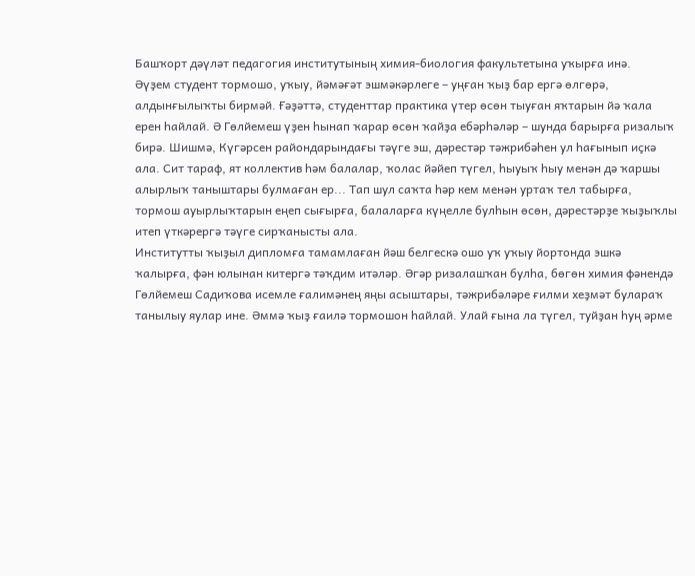Башҡорт дәүләт педагогия институтының химия-биология факультетына уҡырға инә.
Әүҙем студент тормошо, уҡыу, йәмәғәт эшмәкәрлеге – уңған ҡыҙ бар ергә өлгөрә, алдынғылыҡты бирмәй. Ғәҙәттә, студенттар практика үтер өсөн тыуған яҡтарын йә ҡала ерен һайлай. Ә Гөлйемеш үҙен һынап ҡарар өсөн ҡайҙа ебәрһәләр – шунда барырға ризалыҡ бирә. Шишмә, Күгәрсен райондарындағы тәүге эш, дәрестәр тәжрибәһен ул һағынып иҫкә ала. Сит тараф, ят коллектив һәм балалар, ҡолас йәйеп түгел, һыуыҡ һыу менән дә ҡаршы алырлыҡ таныштары булмаған ер... Тап шул саҡта һәр кем менән уртаҡ тел табырға, тормош ауырлыҡтарын еңеп сығырға, балаларға күңелле булһын өсөн, дәрестәрҙе ҡыҙыҡлы итеп үткәрергә тәүге сирҡанысты ала.
Институтты ҡыҙыл дипломға тамамлаған йәш белгескә ошо уҡ уҡыу йортонда эшкә ҡалырға, фән юлынан китергә тәҡдим итәләр. Әгәр ризалашҡан булһа, бөгөн химия фәнендә Гөлйемеш Садиҡова исемле ғалимәнең яңы асыштары, тәжрибәләре ғилми хеҙмәт булараҡ танылыу яулар ине. Әммә ҡыҙ ғаилә тормошон һайлай. Улай ғына ла түгел, туйҙан һуң әрме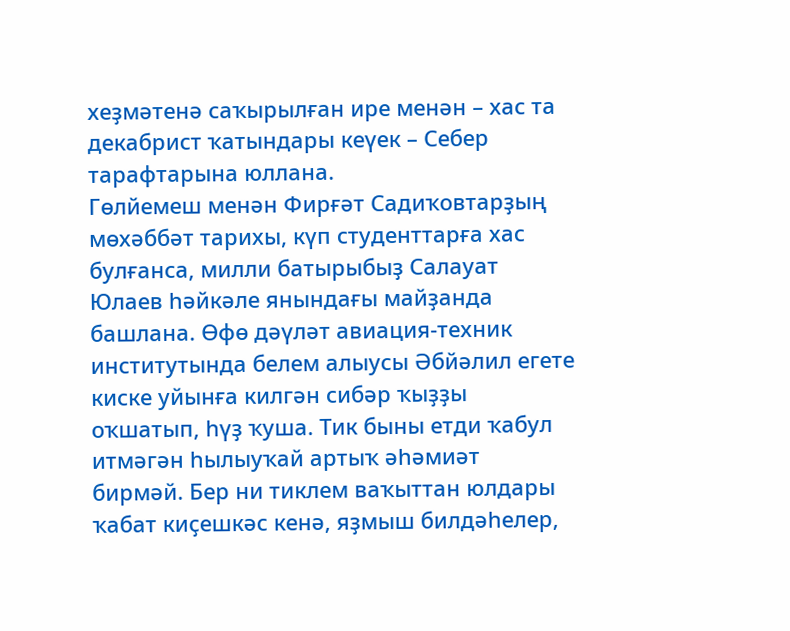хеҙмәтенә саҡырылған ире менән – хас та декабрист ҡатындары кеүек – Себер тарафтарына юллана.
Гөлйемеш менән Фирғәт Садиҡовтарҙың мөхәббәт тарихы, күп студенттарға хас булғанса, милли батырыбыҙ Салауат Юлаев һәйкәле янындағы майҙанда башлана. Өфө дәүләт авиация-техник институтында белем алыусы Әбйәлил егете киске уйынға килгән сибәр ҡыҙҙы оҡшатып, һүҙ ҡуша. Тик быны етди ҡабул итмәгән һылыуҡай артыҡ әһәмиәт бирмәй. Бер ни тиклем ваҡыттан юлдары ҡабат киҫешкәс кенә, яҙмыш билдәһелер,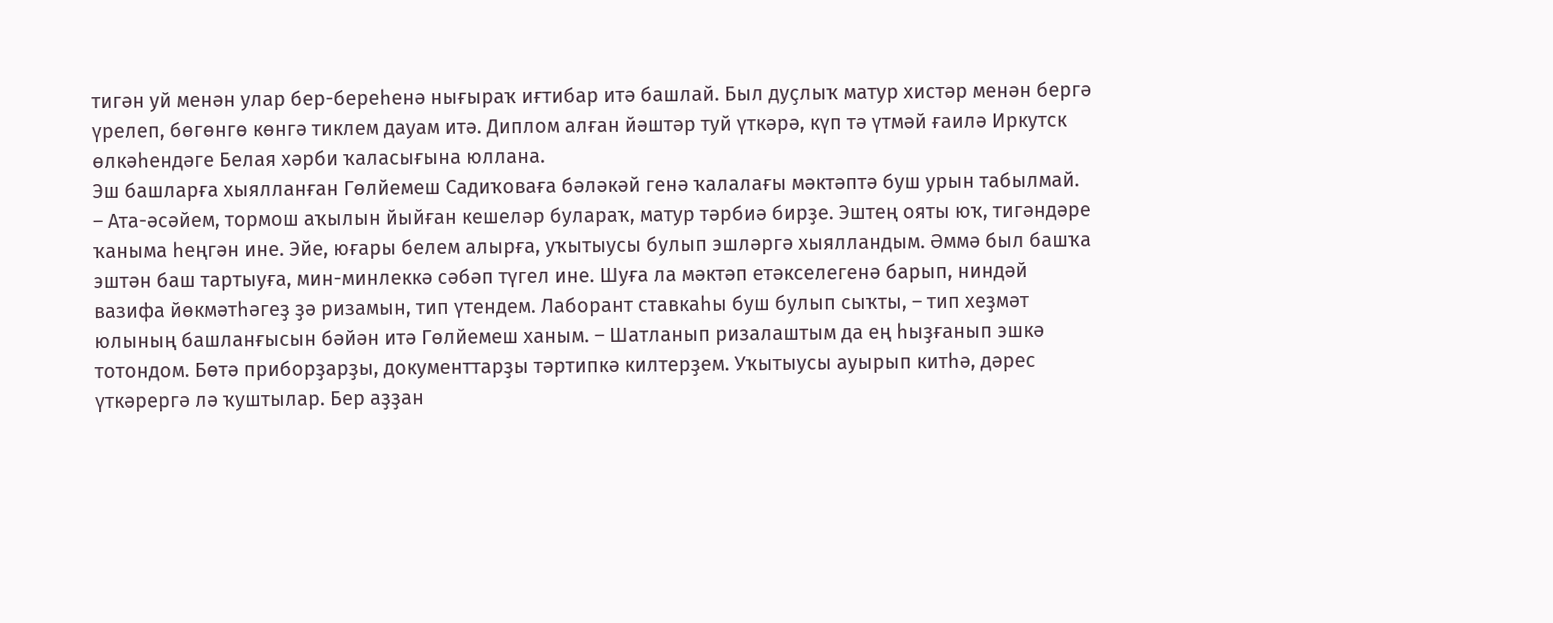тигән уй менән улар бер-береһенә нығыраҡ иғтибар итә башлай. Был дуҫлыҡ матур хистәр менән бергә үрелеп, бөгөнгө көнгә тиклем дауам итә. Диплом алған йәштәр туй үткәрә, күп тә үтмәй ғаилә Иркутск өлкәһендәге Белая хәрби ҡаласығына юллана.
Эш башларға хыялланған Гөлйемеш Садиҡоваға бәләкәй генә ҡалалағы мәктәптә буш урын табылмай.
– Ата-әсәйем, тормош аҡылын йыйған кешеләр булараҡ, матур тәрбиә бирҙе. Эштең ояты юҡ, тигәндәре ҡаныма һеңгән ине. Эйе, юғары белем алырға, уҡытыусы булып эшләргә хыялландым. Әммә был башҡа эштән баш тартыуға, мин-минлеккә сәбәп түгел ине. Шуға ла мәктәп етәкселегенә барып, ниндәй вазифа йөкмәтһәгеҙ ҙә ризамын, тип үтендем. Лаборант ставкаһы буш булып сыҡты, – тип хеҙмәт юлының башланғысын бәйән итә Гөлйемеш ханым. – Шатланып ризалаштым да ең һыҙғанып эшкә тотондом. Бөтә приборҙарҙы, документтарҙы тәртипкә килтерҙем. Уҡытыусы ауырып китһә, дәрес үткәрергә лә ҡуштылар. Бер аҙҙан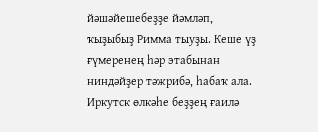йәшәйешебеҙҙе йәмләп, ҡыҙыбыҙ Римма тыуҙы. Кеше үҙ ғүмеренең һәр этабынан ниндәйҙер тәжрибә, һабаҡ ала. Иркутск өлкәһе беҙҙең ғаилә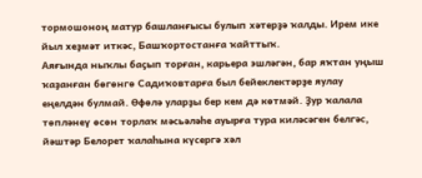тормошоноң матур башланғысы булып хәтерҙә ҡалды. Ирем ике йыл хеҙмәт иткәс, Башҡортостанға ҡайттыҡ.
Аяғында ныҡлы баҫып торған, карьера эшләгән, бар яҡтан уңыш ҡаҙанған бөгөнгө Садиҡовтарға был бейеклектәрҙе яулау еңелдән булмай. Өфөлә уларҙы бер кем дә көтмәй. Ҙур ҡалала төпләнеү өсөн торлаҡ мәсьәләһе ауырға тура киләсәген белгәс, йәштәр Белорет ҡалаһына күсергә хәл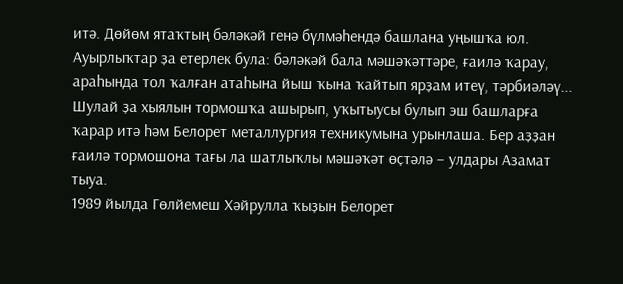итә. Дөйөм ятаҡтың бәләкәй генә бүлмәһендә башлана уңышҡа юл. Ауырлыҡтар ҙа етерлек була: бәләкәй бала мәшәҡәттәре, ғаилә ҡарау, араһында тол ҡалған атаһына йыш ҡына ҡайтып ярҙам итеү, тәрбиәләү... Шулай ҙа хыялын тормошҡа ашырып, уҡытыусы булып эш башларға ҡарар итә һәм Белорет металлургия техникумына урынлаша. Бер аҙҙан ғаилә тормошона тағы ла шатлыҡлы мәшәҡәт өҫтәлә – улдары Азамат тыуа.
1989 йылда Гөлйемеш Хәйрулла ҡыҙын Белорет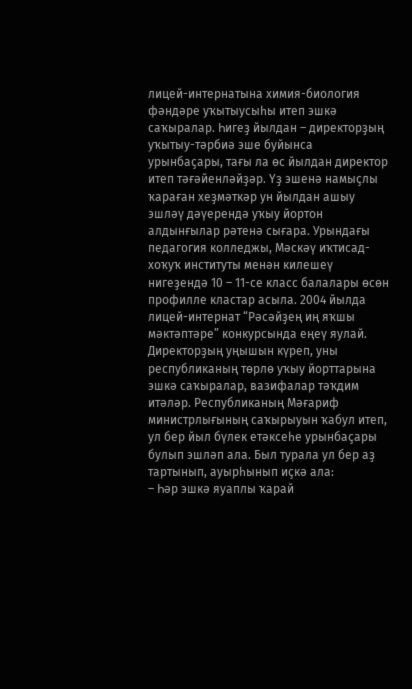лицей-интернатына химия-биология фәндәре уҡытыусыһы итеп эшкә саҡыралар. Һигеҙ йылдан – директорҙың уҡытыу-тәрбиә эше буйынса урынбаҫары, тағы ла өс йылдан директор итеп тәғәйенләйҙәр. Үҙ эшенә намыҫлы ҡараған хеҙмәткәр ун йылдан ашыу эшләү дәүерендә уҡыу йортон алдынғылар рәтенә сығара. Урындағы педагогия колледжы, Мәскәү иҡтисад-хоҡуҡ институты менән килешеү нигеҙендә 10 – 11-се класс балалары өсөн профилле кластар асыла. 2004 йылда лицей-интернат “Рәсәйҙең иң яҡшы мәктәптәре” конкурсында еңеү яулай. Директорҙың уңышын күреп, уны республиканың төрлө уҡыу йорттарына эшкә саҡыралар, вазифалар тәҡдим итәләр. Республиканың Мәғариф министрлығының саҡырыуын ҡабул итеп, ул бер йыл бүлек етәксеһе урынбаҫары булып эшләп ала. Был турала ул бер аҙ тартынып, ауырһынып иҫкә ала:
– Һәр эшкә яуаплы ҡарай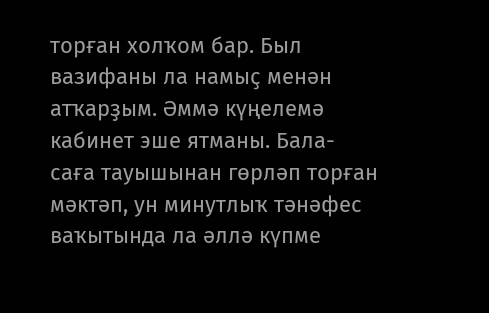торған холҡом бар. Был вазифаны ла намыҫ менән атҡарҙым. Әммә күңелемә кабинет эше ятманы. Бала-саға тауышынан гөрләп торған мәктәп, ун минутлыҡ тәнәфес ваҡытында ла әллә күпме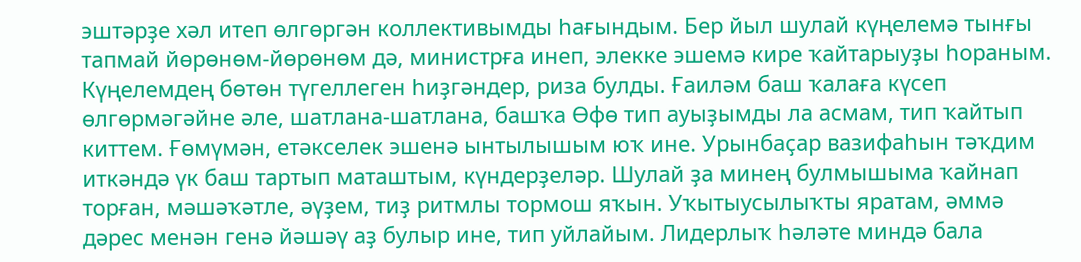эштәрҙе хәл итеп өлгөргән коллективымды һағындым. Бер йыл шулай күңелемә тынғы тапмай йөрөнөм-йөрөнөм дә, министрға инеп, элекке эшемә кире ҡайтарыуҙы һораным. Күңелемдең бөтөн түгеллеген һиҙгәндер, риза булды. Ғаиләм баш ҡалаға күсеп өлгөрмәгәйне әле, шатлана-шатлана, башҡа Өфө тип ауыҙымды ла асмам, тип ҡайтып киттем. Ғөмүмән, етәкселек эшенә ынтылышым юҡ ине. Урынбаҫар вазифаһын тәҡдим иткәндә үк баш тартып маташтым, күндерҙеләр. Шулай ҙа минең булмышыма ҡайнап торған, мәшәҡәтле, әүҙем, тиҙ ритмлы тормош яҡын. Уҡытыусылыҡты яратам, әммә дәрес менән генә йәшәү аҙ булыр ине, тип уйлайым. Лидерлыҡ һәләте миндә бала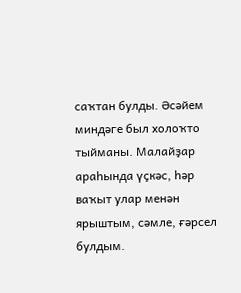саҡтан булды. Әсәйем миндәге был холоҡто тыйманы. Малайҙар араһында үҫкәс, һәр ваҡыт улар менән ярыштым, сәмле, ғәрсел булдым.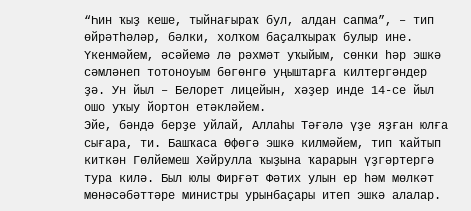“Һин ҡыҙ кеше, тыйнағыраҡ бул, алдан сапма”, – тип өйрәтһәләр, бәлки, холҡом баҫалҡыраҡ булыр ине. Үкенмәйем, әсәйемә лә рәхмәт уҡыйым, сөнки һәр эшкә сәмләнеп тотоноуым бөгөнгө уңыштарға килтергәндер ҙә. Ун йыл – Белорет лицейын, хәҙер инде 14-се йыл ошо уҡыу йортон етәкләйем.
Эйе, бәндә берҙе уйлай, Аллаһы Тәғәлә үҙе яҙған юлға сығара, ти. Башҡаса Өфөгә эшкә килмәйем, тип ҡайтып киткән Гөлйемеш Хәйрулла ҡыҙына ҡарарын үҙгәртергә тура килә. Был юлы Фирғәт Фәтих улын ер һәм мөлкәт мөнәсәбәттәре министры урынбаҫары итеп эшкә алалар.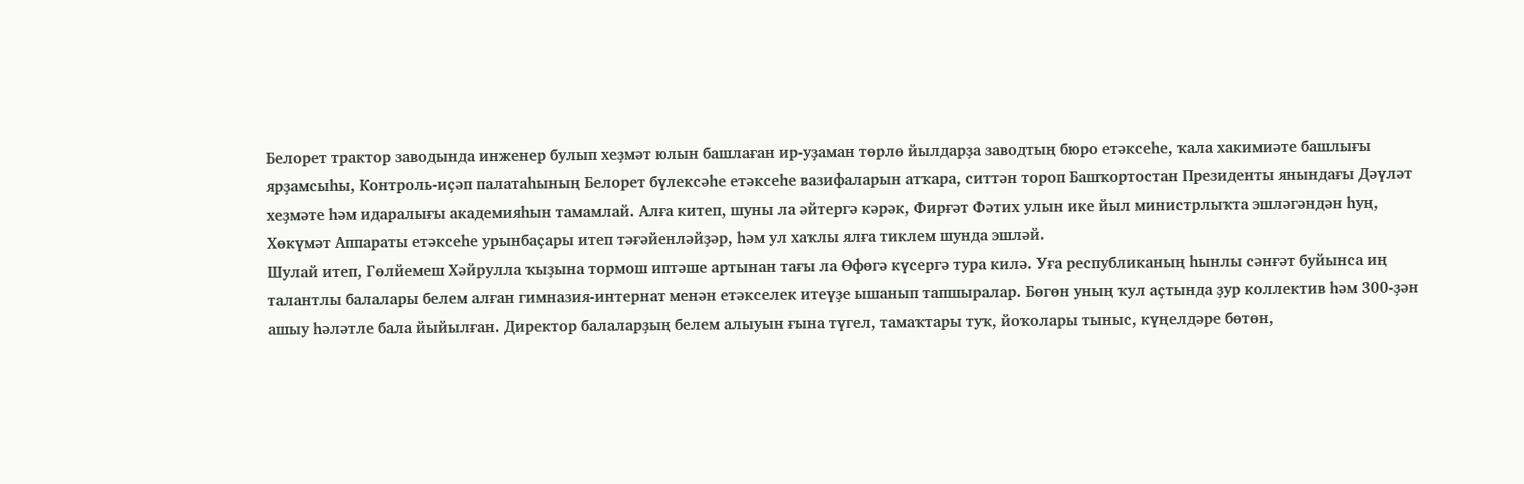Белорет трактор заводында инженер булып хеҙмәт юлын башлаған ир-уҙаман төрлө йылдарҙа заводтың бюро етәксеһе, ҡала хакимиәте башлығы ярҙамсыһы, Контроль-иҫәп палатаһының Белорет бүлексәһе етәксеһе вазифаларын атҡара, ситтән тороп Башҡортостан Президенты янындағы Дәүләт хеҙмәте һәм идаралығы академияһын тамамлай. Алға китеп, шуны ла әйтергә кәрәк, Фирғәт Фәтих улын ике йыл министрлыҡта эшләгәндән һуң, Хөкүмәт Аппараты етәксеһе урынбаҫары итеп тәғәйенләйҙәр, һәм ул хаҡлы ялға тиклем шунда эшләй.
Шулай итеп, Гөлйемеш Хәйрулла ҡыҙына тормош иптәше артынан тағы ла Өфөгә күсергә тура килә. Уға республиканың һынлы сәнғәт буйынса иң талантлы балалары белем алған гимназия-интернат менән етәкселек итеүҙе ышанып тапшыралар. Бөгөн уның ҡул аҫтында ҙур коллектив һәм 300-ҙән ашыу һәләтле бала йыйылған. Директор балаларҙың белем алыуын ғына түгел, тамаҡтары туҡ, йоҡолары тыныс, күңелдәре бөтөн,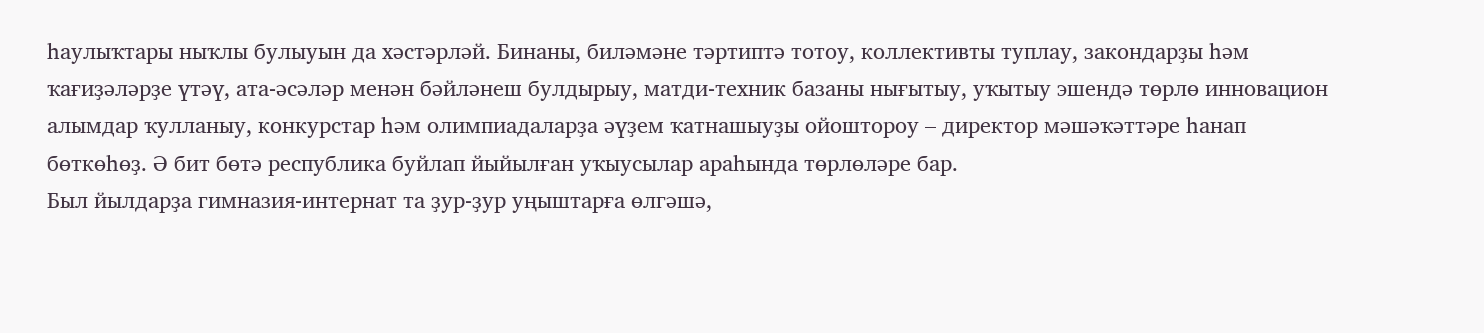һаулыҡтары ныҡлы булыуын да хәстәрләй. Бинаны, биләмәне тәртиптә тотоу, коллективты туплау, закондарҙы һәм ҡағиҙәләрҙе үтәү, ата-әсәләр менән бәйләнеш булдырыу, матди-техник базаны нығытыу, уҡытыу эшендә төрлө инновацион алымдар ҡулланыу, конкурстар һәм олимпиадаларҙа әүҙем ҡатнашыуҙы ойоштороу – директор мәшәҡәттәре һанап бөткөһөҙ. Ә бит бөтә республика буйлап йыйылған уҡыусылар араһында төрлөләре бар.
Был йылдарҙа гимназия-интернат та ҙур-ҙур уңыштарға өлгәшә,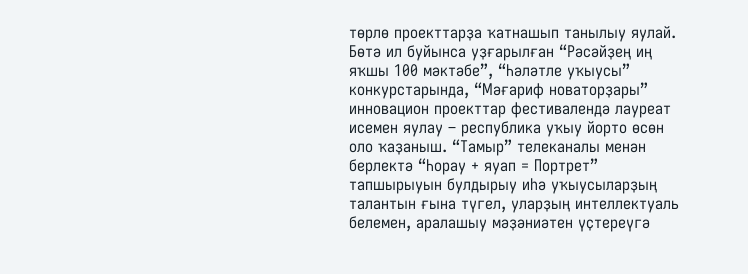төрлө проекттарҙа ҡатнашып танылыу яулай. Бөтә ил буйынса уҙғарылған “Рәсәйҙең иң яҡшы 100 мәктәбе”, “Һәләтле уҡыусы” конкурстарында, “Мәғариф новаторҙары” инновацион проекттар фестивалендә лауреат исемен яулау – республика уҡыу йорто өсөн оло ҡаҙаныш. “Тамыр” телеканалы менән берлектә “Һорау + яуап = Портрет” тапшырыуын булдырыу иһә уҡыусыларҙың талантын ғына түгел, уларҙың интеллектуаль белемен, аралашыу мәҙәниәтен үҫтереүгә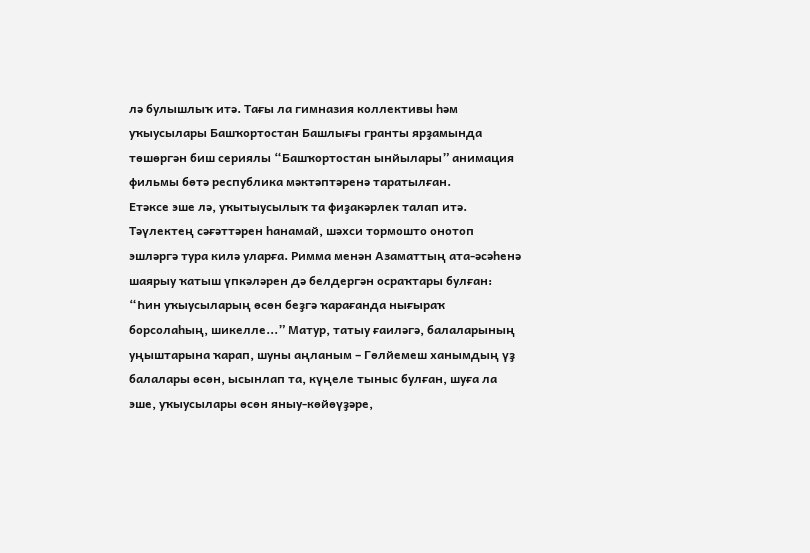лә булышлыҡ итә. Тағы ла гимназия коллективы һәм уҡыусылары Башҡортостан Башлығы гранты ярҙамында төшөргән биш сериялы “Башҡортостан ынйылары” анимация фильмы бөтә республика мәктәптәренә таратылған.
Етәксе эше лә, уҡытыусылыҡ та фиҙакәрлек талап итә. Тәүлектең сәғәттәрен һанамай, шәхси тормошто онотоп эшләргә тура килә уларға. Римма менән Азаматтың ата-әсәһенә шаярыу ҡатыш үпкәләрен дә белдергән осраҡтары булған: “Һин уҡыусыларың өсөн беҙгә ҡарағанда нығыраҡ борсолаһың, шикелле...” Матур, татыу ғаиләгә, балаларының уңыштарына ҡарап, шуны аңланым – Гөлйемеш ханымдың үҙ балалары өсөн, ысынлап та, күңеле тыныс булған, шуға ла эше, уҡыусылары өсөн яныу-көйөүҙәре,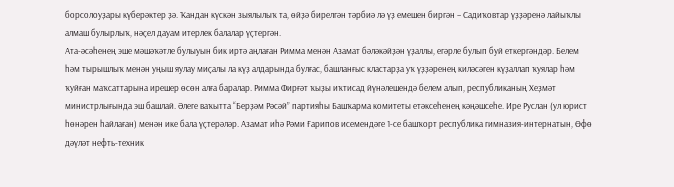борсолоуҙары күберәктер ҙә. Ҡандан күскән зыялылыҡ та, өйҙә бирелгән тәрбиә лә үҙ емешен биргән – Садиҡовтар үҙҙәренә лайыҡлы алмаш булырлыҡ, нәҫел дауам итерлек балалар үҫтергән.
Ата-әсәһенең эше мәшәҡәтле булыуын бик иртә аңлаған Римма менән Азамат бәләкәйҙән үҙаллы, егәрле булып буй еткергәндәр. Белем һәм тырышлыҡ менән уңыш яулау миҫалы ла күҙ алдарында булғас, башланғыс кластарҙа уҡ үҙҙәренең киләсәген күҙаллап ҡуялар һәм ҡуйған маҡсаттарына ирешер өсөн алға баралар. Римма Фирғәт ҡыҙы иҡтисад йүнәлешендә белем алып, республиканың Хеҙмәт министрлығында эш башлай. Әлеге ваҡытта “Берҙәм Рәсәй” партияһы Башҡарма комитеты етәксеһенең кәңәшсеһе. Ире Руслан (ул юрист һөнәрен һайлаған) менән ике бала үҫтерәләр. Азамат иһә Рәми Ғарипов исемендәге 1-се башҡорт республика гимназия-интернатын, Өфө дәүләт нефть-техник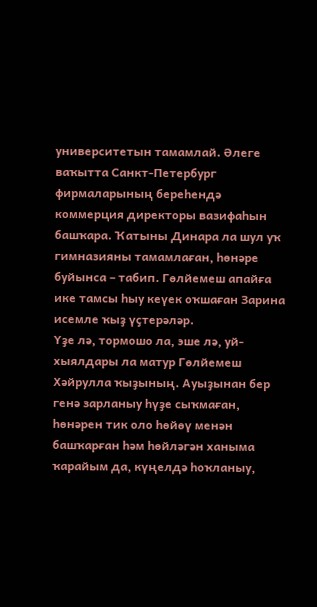университетын тамамлай. Әлеге ваҡытта Санкт-Петербург фирмаларының береһендә коммерция директоры вазифаһын башҡара. Ҡатыны Динара ла шул уҡ гимназияны тамамлаған, һөнәре буйынса – табип. Гөлйемеш апайға ике тамсы һыу кеүек оҡшаған Зарина исемле ҡыҙ үҫтерәләр.
Үҙе лә, тормошо ла, эше лә, уй-хыялдары ла матур Гөлйемеш Хәйрулла ҡыҙының. Ауыҙынан бер генә зарланыу һүҙе сыҡмаған, һөнәрен тик оло һөйөү менән башҡарған һәм һөйләгән ханыма ҡарайым да, күңелдә һоҡланыу,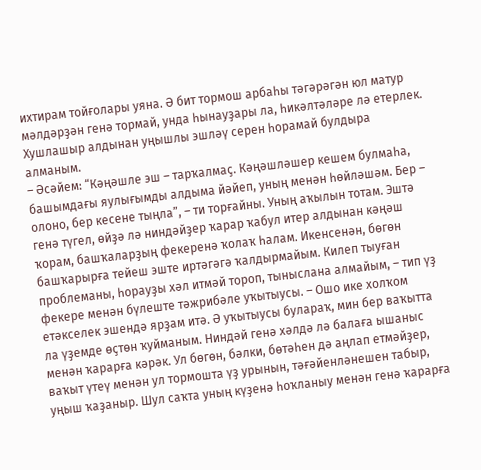ихтирам тойғолары уяна. Ә бит тормош арбаһы тәгәрәгән юл матур мәлдәрҙән генә тормай, унда һынауҙары ла, һикәлтәләре лә етерлек. Хушлашыр алдынан уңышлы эшләү серен һорамай булдыра алманым.
– Әсәйем: “Кәңәшле эш – тарҡалмаҫ. Кәңәшләшер кешем булмаһа, башымдағы яулығымды алдыма йәйеп, уның менән һөйләшәм. Бер – олоно, бер кесене тыңла”, – ти торғайны. Уның аҡылын тотам. Эштә генә түгел, өйҙә лә ниндәйҙер ҡарар ҡабул итер алдынан кәңәш ҡорам, башҡаларҙың фекеренә ҡолаҡ һалам. Икенсенән, бөгөн башҡарырға тейеш эште иртәгәгә ҡалдырмайым. Килеп тыуған проблеманы, һорауҙы хәл итмәй тороп, тыныслана алмайым, – тип үҙ фекере менән бүлеште тәжрибәле уҡытыусы. – Ошо ике холҡом етәкселек эшендә ярҙам итә. Ә уҡытыусы булараҡ, мин бер ваҡытта ла үҙемде өҫтөн ҡуйманым. Ниндәй генә хәлдә лә балаға ышаныс менән ҡарарға кәрәк. Ул бөгөн, бәлки, бөтәһен дә аңлап етмәйҙер, ваҡыт үтеү менән ул тормошта үҙ урынын, тәғәйенләнешен табыр, уңыш ҡаҙаныр. Шул саҡта уның күҙенә һоҡланыу менән генә ҡарарға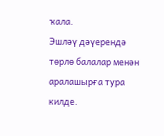ҡала.
Эшләү дәүерендә төрлө балалар менән аралашырға тура килде.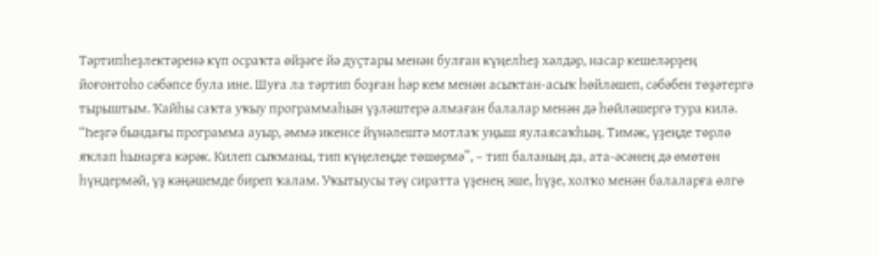Тәртипһеҙлектәренә күп осраҡта өйҙәге йә дуҫтары менән булған күңелһеҙ хәлдәр, насар кешеләрҙең йоғонтоһо сәбәпсе була ине. Шуға ла тәртип боҙған һәр кем менән асыҡтан-асыҡ һөйләшеп, сәбәбен төҙәтергә тырыштым. Ҡайһы саҡта уҡыу программаһын үҙләштерә алмаған балалар менән дә һөйләшергә тура килә. “Һеҙгә бындағы программа ауыр, әммә икенсе йүнәлештә мотлаҡ уңыш яулаясаҡһың. Тимәк, үҙеңде төрлө яҡлап һынарға кәрәк. Килеп сыҡманы, тип күңелеңде төшөрмә”, – тип баланың да, ата-әсәнең дә өмөтөн һүндермәй, үҙ кәңәшемде биреп ҡалам. Уҡытыусы тәү сиратта үҙенең эше, һүҙе, холҡо менән балаларға өлгө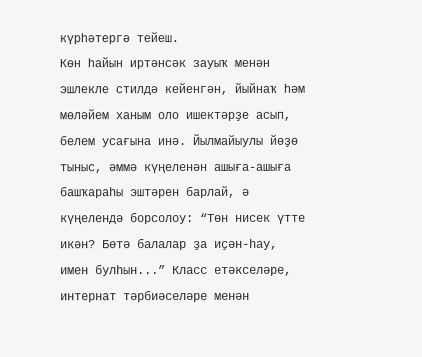күрһәтергә тейеш.
Көн һайын иртәнсәк зауыҡ менән эшлекле стилдә кейенгән, йыйнаҡ һәм мөләйем ханым оло ишектәрҙе асып, белем усағына инә. Йылмайыулы йөҙө тыныс, әммә күңеленән ашыға-ашыға башҡараһы эштәрен барлай, ә күңелендә борсолоу: “Төн нисек үтте икән? Бөтә балалар ҙа иҫән-һау, имен булһын...” Класс етәкселәре, интернат тәрбиәселәре менән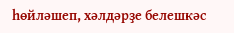һөйләшеп, хәлдәрҙе белешкәс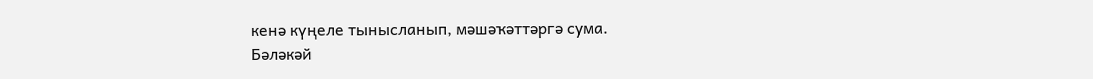кенә күңеле тынысланып, мәшәҡәттәргә сума.
Бәләкәй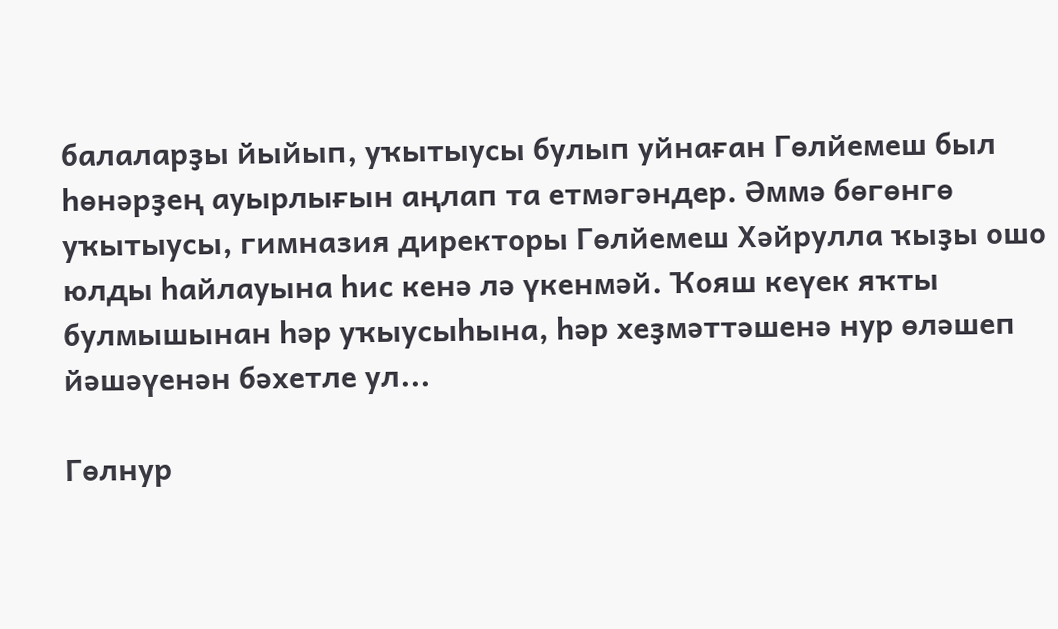балаларҙы йыйып, уҡытыусы булып уйнаған Гөлйемеш был һөнәрҙең ауырлығын аңлап та етмәгәндер. Әммә бөгөнгө уҡытыусы, гимназия директоры Гөлйемеш Хәйрулла ҡыҙы ошо юлды һайлауына һис кенә лә үкенмәй. Ҡояш кеүек яҡты булмышынан һәр уҡыусыһына, һәр хеҙмәттәшенә нур өләшеп йәшәүенән бәхетле ул...

Гөлнур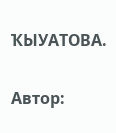ҠЫУАТОВА.

Автор: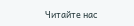Читайте нас